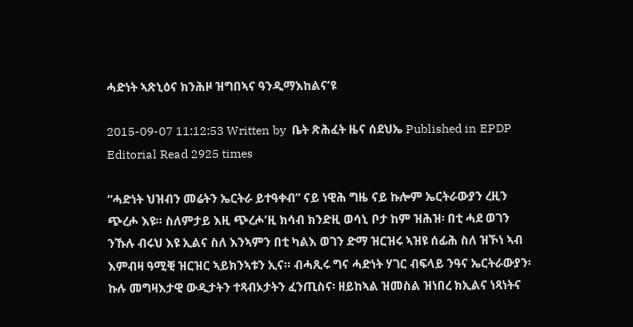ሓድነት ኣጽኒዕና ክንሕዞ ዝግበኣና ዓንዲማእከልና’ዩ

2015-09-07 11:12:53 Written by  ቤት ጽሕፈት ዜና ሰደህኤ Published in EPDP Editorial Read 2925 times

“ሓድነት ህዝብን መሬትን ኤርትራ ይተዓቀብ” ናይ ነዊሕ ግዜ ናይ ኩሎም ኤርትራውያን ረዚን ጭረሖ እዩ። ስለምታይ እዚ ጭረሖ’ዚ ክሳብ ክንድዚ ወሳኒ ቦታ ከም ዝሕዝ፡ በቲ ሓደ ወገን ንኹሉ ብሩህ እዩ ኢልና ስለ እንኣምን በቲ ካልእ ወገን ድማ ዝርዝሩ ኣዝዩ ሰፊሕ ስለ ዝኾነ ኣብ እምብዛ ዓሚቒ ዝርዝር ኣይክንኣቱን ኢና። ብሓጺሩ ግና ሓድነት ሃገር ብፍላይ ንዓና ኤርትራውያን፡ ኩሉ መግዛእታዊ ውዲታትን ተጻብኦታትን ፈንጢስና፡ ዘይከኣል ዝመስል ዝነበረ ክኢልና ነጻነትና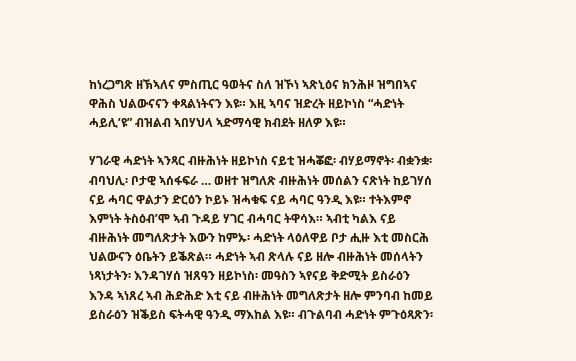ከነረጋግጽ ዘኽኣለና ምስጢር ዓወትና ስለ ዝኾነ ኣጽኒዕና ክንሕዞ ዝግበኣና ዋሕስ ህልውናናን ቀጻልነትናን እዩ። እዚ ኣባና ዝድረት ዘይኮነስ “ሓድነት ሓይሊ’ዩ” ብዝልብ ኣበሃህላ ኣድማሳዊ ክብደት ዘለዎ እዩ።

ሃገራዊ ሓድነት ኣንጻር ብዙሕነት ዘይኮነስ ናይቲ ዝሓቖፎ፡ ብሃይማኖት፡ ብቋንቋ፡ ብባህሊ፡ ቦታዊ ኣሰፋፍራ … ወዘተ ዝግለጽ ብዙሕነት መሰልን ናጽነት ከይገሃሰ ናይ ሓባር ዋልታን ድርዕን ኮይኑ ዝሓቁፍ ናይ ሓባር ዓንዲ እዩ። ተትእምኖ እምነት ትስዕብ’ሞ ኣብ ጉዳይ ሃገር ብሓባር ትዋሳእ። ኣብቲ ካልእ ናይ ብዙሕነት መግለጽታት እውን ከምኡ፡ ሓድነት ላዕለዋይ ቦታ ሒዙ እቲ መስርሕ ህልውናን ዕቤትን ይቕጽል። ሓድነት ኣብ ጽላሉ ናይ ዘሎ ብዙሕነት መሰላትን ነጻነታትን፡ እንዳገሃሰ ዝጸዓን ዘይኮነስ፡ መዓስን ኣየናይ ቅድሚት ይስራዕን እንዳ ኣነጸረ ኣብ ሕድሕድ እቲ ናይ ብዙሕነት መግለጽታት ዘሎ ምንባብ ከመይ ይስራዕን ዝቕይስ ፍትሓዊ ዓንዲ ማእከል እዩ። ብጉልባብ ሓድነት ምጉዕጻጽን፡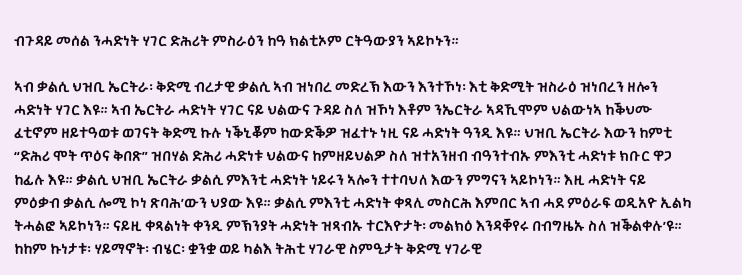ብጉዳይ መሰል ንሓድነት ሃገር ድሕሪት ምስራዕን ከዓ ክልቲኦም ርትዓውያን ኣይኮኑን።

ኣብ ቃልሲ ህዝቢ ኤርትራ፡ ቅድሚ ብረታዊ ቃልሲ ኣብ ዝነበረ መድረኽ እውን እንተኾነ፡ እቲ ቅድሚት ዝስራዕ ዝነበረን ዘሎን ሓድነት ሃገር እዩ። ኣብ ኤርትራ ሓድነት ሃገር ናይ ህልውና ጉዳይ ስለ ዝኾነ እቶም ንኤርትራ ኣዳኺሞም ህልውነኣ ከቕህሙ ፈቲኖም ዘይተዓወቱ ወገናት ቅድሚ ኩሉ ነቕኒቖም ከውድቕዎ ዝፈተኑ ነዚ ናይ ሓድነት ዓንዲ እዩ። ህዝቢ ኤርትራ እውን ከምቲ “ድሕሪ ሞት ጥዕና ቅበጽ” ዝበሃል ድሕሪ ሓድነቱ ህልውና ከምዘይህልዎ ስለ ዝተአንዘብ ብዓንተብኡ ምእንቲ ሓድነቱ ክቡር ዋጋ ከፊሉ እዩ። ቃልሲ ህዝቢ ኤርትራ ቃልሲ ምእንቲ ሓድነት ነይሩን ኣሎን ተተባህለ እውን ምግናን ኣይኮነን። እዚ ሓድነት ናይ ምዕቃብ ቃልሲ ሎሚ ኮነ ጽባሕ’ውን ህያው እዩ። ቃልሲ ምእንቲ ሓድነት ቀጻሊ መስርሕ እምበር ኣብ ሓደ ምዕራፍ ወዲአዮ ኢልካ ትሓልፎ ኣይኮነን። ናይዚ ቀጻልነት ቀንዲ ምኽንያት ሓድነት ዝጻብኡ ተርእዮታት፡ መልክዕ እንዳቐየሩ በብግዜኡ ስለ ዝቕልቀሉ’ዩ። ከከም ኩነታቱ፡ ሃይማኖት፡ ብሄር፡ ቋንቋ ወይ ካልእ ትሕቲ ሃገራዊ ስምዒታት ቅድሚ ሃገራዊ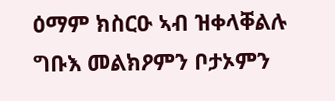ዕማም ክስርዑ ኣብ ዝቀላቐልሉ ግቡእ መልክዖምን ቦታኦምን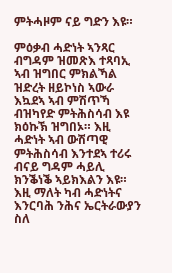ምትሓዞም ናይ ግድን እዩ።

ምዕቃብ ሓድነት ኣንጻር ብግዳም ዝመጽእ ተጻባኢ ኣብ ዝግበር ምክልኻል ዝድረት ዘይኮነስ ኣውራ እኳደኣ ኣብ ምሽጥኻ ብዝካየድ ምትሕስሳብ እዩ ክዕኩኽ ዝግበኦ። እዚ ሓድነት ኣብ ውሽጣዊ ምትሕስሳብ እንተደኣ ተሪሩ ብናይ ግዳም ሓይሊ ክንቕነቕ ኣይክእልን እዩ። እዚ ማለት ካብ ሓድነትና እንርባሕ ንሕና ኤርትራውያን ስለ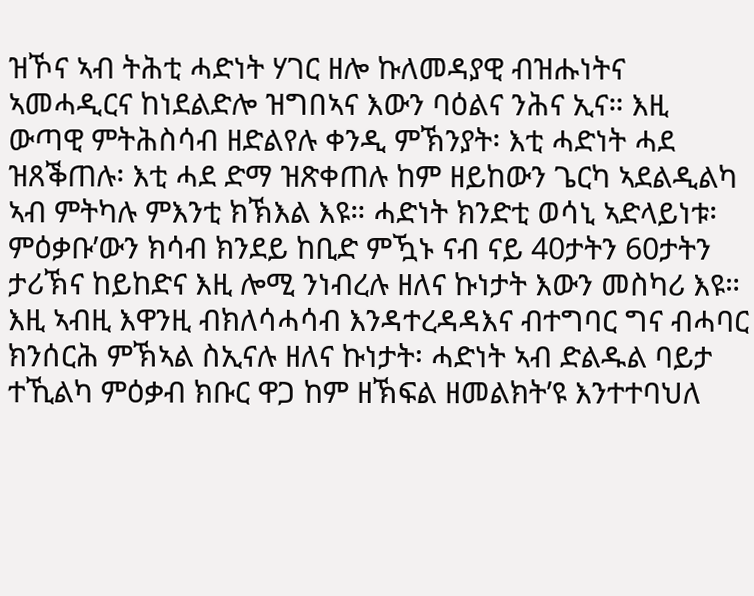ዝኾና ኣብ ትሕቲ ሓድነት ሃገር ዘሎ ኩለመዳያዊ ብዝሑነትና ኣመሓዲርና ከነደልድሎ ዝግበኣና እውን ባዕልና ንሕና ኢና። እዚ ውጣዊ ምትሕስሳብ ዘድልየሉ ቀንዲ ምኽንያት፡ እቲ ሓድነት ሓደ ዝጸቕጠሉ፡ እቲ ሓደ ድማ ዝጽቀጠሉ ከም ዘይከውን ጌርካ ኣደልዲልካ ኣብ ምትካሉ ምእንቲ ክኽእል እዩ። ሓድነት ክንድቲ ወሳኒ ኣድላይነቱ፡ ምዕቃቡ’ውን ክሳብ ክንደይ ከቢድ ምዃኑ ናብ ናይ 40ታትን 60ታትን ታሪኽና ከይከድና እዚ ሎሚ ንነብረሉ ዘለና ኩነታት እውን መስካሪ እዩ። እዚ ኣብዚ እዋንዚ ብክለሳሓሳብ እንዳተረዳዳእና ብተግባር ግና ብሓባር ክንሰርሕ ምኽኣል ስኢናሉ ዘለና ኩነታት፡ ሓድነት ኣብ ድልዱል ባይታ ተኺልካ ምዕቃብ ክቡር ዋጋ ከም ዘኽፍል ዘመልክት’ዩ እንተተባህለ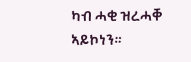ካብ ሓቂ ዝረሓቐ ኣይኮነን።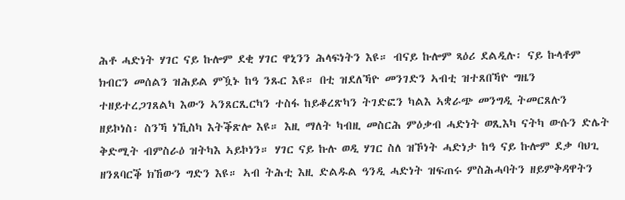ሕቶ ሓድነት ሃገር ናይ ኩሎም ደቂ ሃገር ዋኒንን ሕላፍነትን እዩ። ብናይ ኩሎም ጻዕሪ ደልዲሉ፡ ናይ ኩላቶም ክብርን መሰልን ዝሕይል ምዃኑ ከዓ ንጹር እዩ። በቲ ዝደለኻዮ መንገድን ኣብቲ ዝተጸበኻዮ ግዜን ተዘይተረጋገጸልካ እውን ኣንጸርጺርካን ተስፋ ከይቆረጽካን ትገድፎን ካልእ ኣቋራጭ መንግዲ ትመርጸሉን ዘይኮነስ፡ ስንኻ ነኺስካ እትቕጽሎ እዩ። እዚ ማለት ካብዚ መስርሕ ምዕቃብ ሓድነት ወጺእካ ናትካ ውሱን ድሌት ቅድሚት ብምስራዕ ዝትካእ ኣይኮነን። ሃገር ናይ ኩሉ ወዲ ሃገር ስለ ዝኾነት ሓድነታ ከዓ ናይ ኩሎም ደቃ ባህጊ ዘንጸባርቕ ክኸውን ግድን እዩ። ኣብ ትሕቲ እዚ ድልዱል ዓንዲ ሓድነት ዝፍጠሩ ምስሕሓባትን ዘይምቅዳዋትን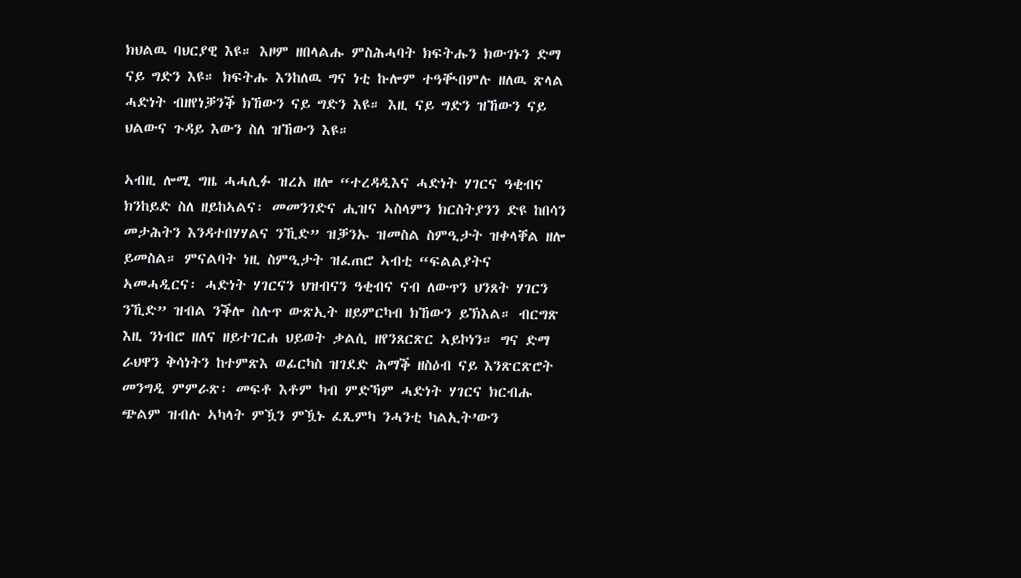ክህልዉ ባህርያዊ እዩ። እዞም ዘበላልሑ ምስሕሓባት ክፍትሑን ክውገኑን ድማ ናይ ግድን እዩ። ክፍትሑ እንከለዉ ግና ነቲ ኩሎም ተዓቚበምሉ ዘለዉ ጽላል ሓድነት ብዘየነቓንቕ ክኸውን ናይ ግድን እዩ። እዚ ናይ ግድን ዝኸውን ናይ ህልውና ጉዳይ እውን ስለ ዝኸውን እዩ።

ኣብዚ ሎሚ ግዜ ሓሓሊፉ ዝረአ ዘሎ “ተረዳዲእና ሓድነት ሃገርና ዓቂብና ክንከይድ ስለ ዘይከኣልና፡ መመንገድና ሒዝና ኣስላምን ክርስትያንን ድዩ ከበሳን መታሕትን እንዳተበሃሃልና ንኺድ” ዝቓንኡ ዝመስል ስምዒታት ዝቀላቐል ዘሎ ይመስል። ምናልባት ነዚ ስምዒታት ዝፈጠሮ ኣብቲ “ፍልልያትና ኣመሓዲርና፡ ሓድነት ሃገርናን ህዝብናን ዓቂብና ናብ ለውጥን ህንጸት ሃገርን ንኺድ” ዝብል ንቕሎ ስሉጥ ውጽኢት ዘይምርካብ ክኸውን ይኽእል። ብርግጽ እዚ ንነብሮ ዘለና ዘይተገርሐ ህይወት ቃልሲ ዘየንጸርጽር ኣይኮነን። ግና ድማ ራህዋን ቅሳነትን ከተምጽእ ወፊርካስ ዝገደድ ሕማቕ ዘስዕብ ናይ እንጽርጽሮት መንግዲ ምምራጽ፡ መፍቶ እቶም ካብ ምድኻም ሓድነት ሃገርና ክርብሑ ጭልም ዝብሉ ኣካላት ምዃን ምዃኑ ፈጺምካ ንሓንቲ ካልኢት’ውን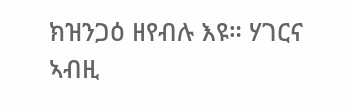ክዝንጋዕ ዘየብሉ እዩ። ሃገርና ኣብዚ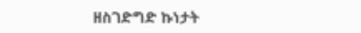ዘስገድግድ ኩነታት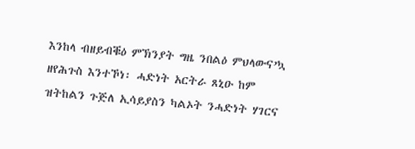እንከላ ብዘይብቑዕ ምኽንያት ግዜ ንበልዕ ምህላውና’ኳ ዘየሕጉስ እንተኾነ፡ ሓድነት አርትራ ጸኒዑ ከም ዝትከልን ጉጅለ ኢሳይያስን ካልኦት ንሓድነት ሃገርና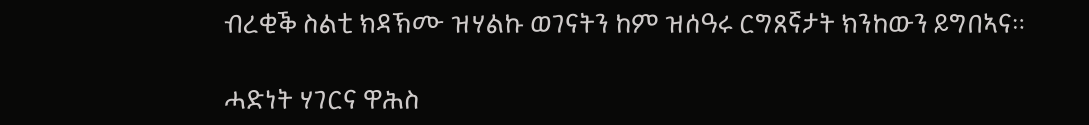ብረቂቕ ስልቲ ክዳኽሙ ዝሃልኩ ወገናትን ከም ዝሰዓሩ ርግጸኛታት ክንከውን ይግበኣና።

ሓድነት ሃገርና ዋሕስ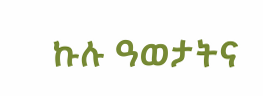ኩሉ ዓወታትና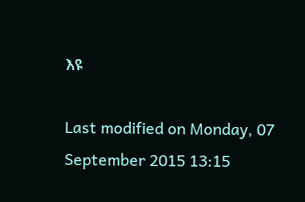እዩ

Last modified on Monday, 07 September 2015 13:15